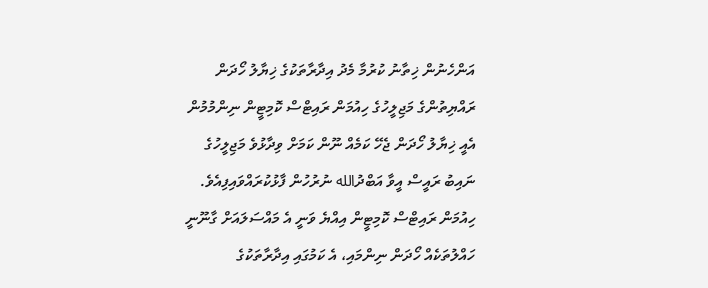އަންހެނުން ޚިތާނު ކުރުމާ މެދު އިދާރާތަކުގެ ޚިޔާލު ހޯދަން ރައްޔިތުންގެ މަޖިލީހުގެ ހިއުމަން ރައިޓްސް ކޮމިޓީން ނިންމުމުން އެއީ ޚިޔާލު ހޯދަން ޖެހޭ ކަމެއް ނޫން ކަމަށް ވިދާޅުވެ މަޖިލީހުގެ ނައިބު ރައީސް އީވާ އަބްދުالله ނުރުހުން ފާޅުކުރައްވައިފިއެވެ.
ހިއުމަން ރައިޓްސް ކޮމިޓީން އިއްޔެ ވަނީ އެ މައްސަލައަށް ގާނޫނީ ހައްލުތަކެއް ހޯދަން ނިންމައި، އެ ކަމުގައި އިދާރާތަކުގެ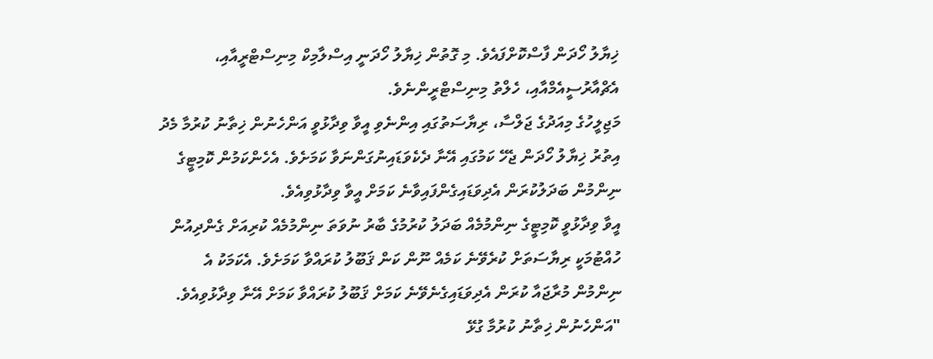ޚިޔާލު ހޯދަން ފާސްކޮށްފައެވެ. މި ގޮތުން ޚިޔާލު ހޯދަނީ އިސްލާމިކް މިނިސްޓްރީއާއި، އެޗްއާރުސީއެމްއާއި، ހެލްތު މިނިސްޓްރީންނެވެ.
މަޖިލީހުގެ މިއަދުގެ ޖަލްސާ، ރިޔާސަތުގައި އިންނެވި އީވާ ވިދާޅުވީ އަންހެނުން ޚިތާނު ކުރުމާ މެދު އިތުރު ޚިޔާލު ހޯދަން ޖެހޭ ކަމުގައި އޭނާ ދެކެވަޑައިނުގަންނަވާ ކަމަށެވެ. އެހެންކަމުން ކޮމިޓީގެ ނިންމުން ބަދަލުކުރަން އެދިވަޑައިގެންފައިވާނެ ކަމަށް އީވާ ވިދާޅުވިއެވެ.
އީވާ ވިދާޅުވީ ކޮމިޓީގެ ނިންމުމެއް ބަދަލު ކުރުމުގެ ބާރު ނުވަތަ ނިންމުމެއް ކުރިއަށް ގެންދިއުން ހުއްޓުމަކީ ރިޔާސަތަށް ކުރެވޭނެ ކަމެއް ނޫން ކަން ޤަބޫލު ކުރައްވާ ކަމަށެވެ. އެކަމަކު އެ ނިންމުން މުރާޖައާ ކުރަން އެދިވަޑައިގެނެވޭނެ ކަމަށް ޤަބޫލު ކުރައްވާ ކަމަށް އޭނާ ވިދާޅުވިއެވެ.
"އަންހެނުން ޚިތާނު ކުރުމާ ގުޅޭ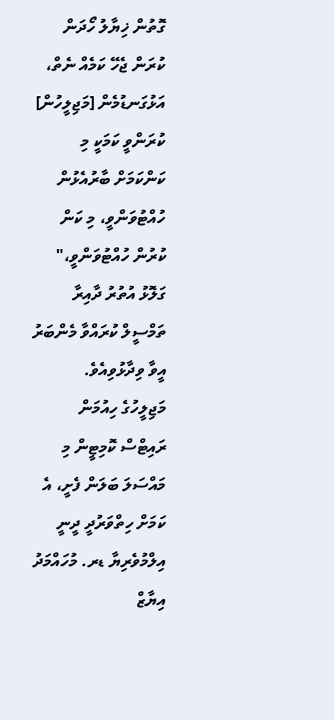ގޮތުން ޚިޔާލު ހޯދަން ކުރަން ޖެހޭ ކަމެއް ނެތް، އަޅުގަނޑުމެން [މަޖިލީހުން] ކުރަންވީ ކަމަކީ މި ކަންކަމަށް ބާރުއެޅުން ހުއްޓުވަންވީ، މި ކަން ކުރުން ހުއްޓުވަންވީ،" ގަލޮޅު އުތުރު ދާއިރާ ތަމްސީލް ކުރައްވާ މެންބަރު އީވާ ވިދާޅުވިއެވެ.
މަޖިލީހުގެ ހިއުމަން ރައިޓްސް ކޮމިޓީން މި މައްސަލަ ބަލަން ފެށީ، އެ ކަމަށް ހިތްވަރުދީ ދީނީ އިލްމުވެރިޔާ ޑރ. މުހައްމަދު އިޔާޒް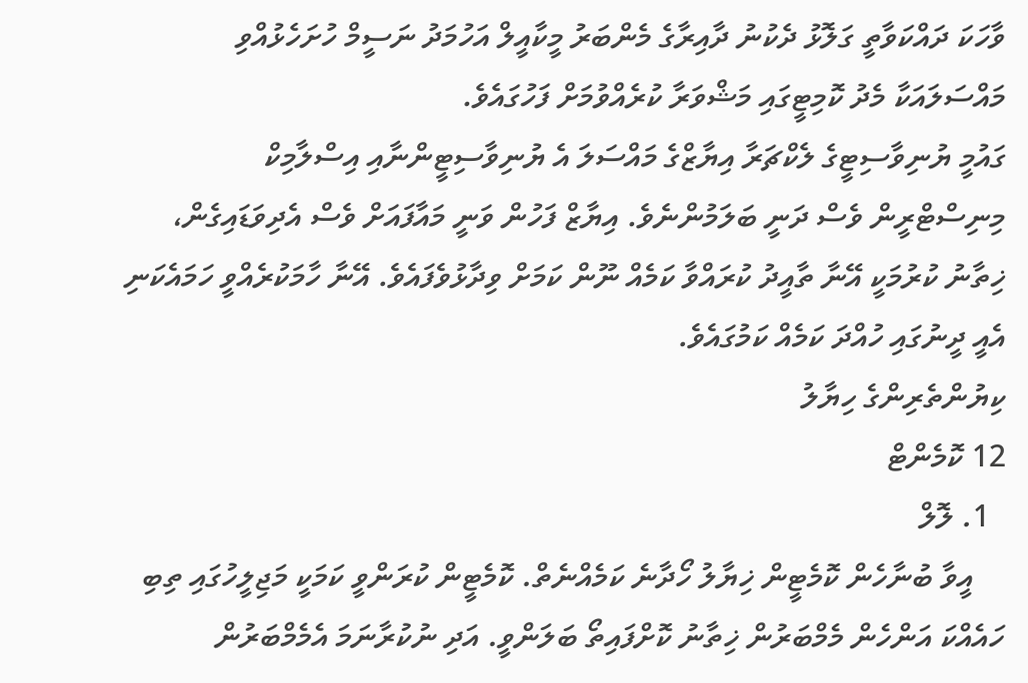ވާހަކަ ދައްކަވާތީ ގަލޮޅު ދެކުނު ދާއިރާގެ މެންބަރު މީކާއީލް އަހުމަދު ނަސީމް ހުށަހެޅުއްވި މައްސަލައަކާ މެދު ކޮމިޓީގައި މަޝްވަރާ ކުރެއްވުމަށް ފަހުގައެވެ.
ގައުމީ ޔުނިވާސިޓީގެ ލެކްޗަރާ އިޔާޒްގެ މައްސަލަ އެ ޔުނިވާސިޓީންނާއި އިސްލާމިކް މިނިސްޓްރީން ވެސް ދަނީ ބަލަމުންނެވެ. އިޔާޒް ފަހުން ވަނީ މައާފައަށް ވެސް އެދިވަޑައިގެން، ޚިތާނު ކުރުމަކީ އޭނާ ތާއީދު ކުރައްވާ ކަމެއް ނޫން ކަމަށް ވިދާޅުވެފައެވެ. އޭނާ ހާމަކުރެއްވީ ހަމައެކަނި އެއީ ދީނުގައި ހުއްދަ ކަމެއް ކަމުގައެވެ.
ކިޔުންތެރިންގެ ހިޔާލު
12 ކޮމެންޓް
  1. ލޮލް
    އީވާ ބުނާހެން ކޮމެޓީން ޚިޔާލު ހޯދާނެ ކަމެއްނެތް. ކޮމެޓީން ކުރަންވީ ކަމަކީ މަޖިލީހުގައި ތިބި ހައެއްކަ އަންހެން މެމްބަރުން ޚިތާނު ކޮށްފައިތޯ ބަލަންވީ. އަދި ނުކުރާނަމަ އެމެމްބަރުން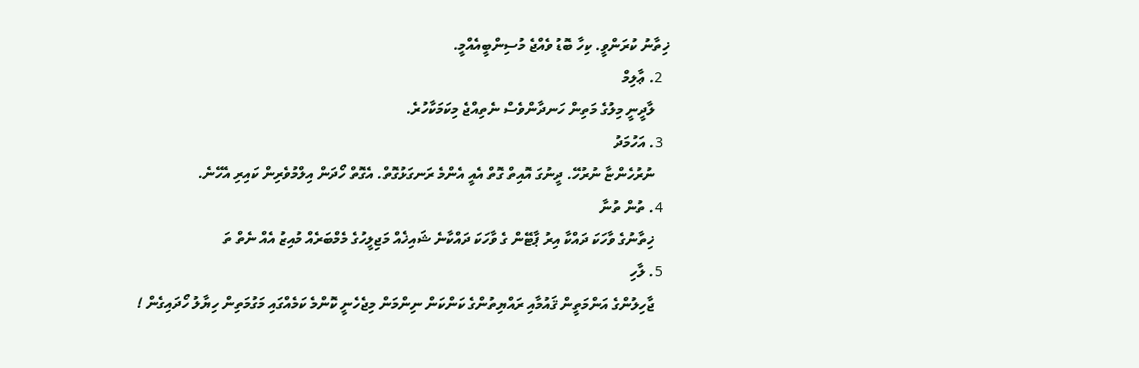ޚިތާނު ކުރަންވީ. ކިހާ ބޮޑު ވެއްޖެ މުސިންބީއެއްމީ.
  2. ޢާލިމް
    ލާދީނީ މިލުގެ މަތިން ހަނދާންވެސް ނެތިއްޖެ މިކަމަކާހުރެ.
  3. އަހުމަދު
    ނުރުހެންޏާ ނުރުހޭ. ދީނުގަ އޮއިތް ގޮތް އެއީ އެންމެ ރަނގަޅުގޮތް. އެގޮތް ހޯދަން އިލްމުވެރިން ކައިރި އެހޭނެ.
  4. ތުން ތުނާ
    ޚިތާނުގެ ވާހަކަ ދައްކާ އިރު ޕާޓޭން ގެ ވާހަކަ ދައްކާނެ ޝައިޚެއް މަޖިލީހުގެ މެމްބަރެއް މުއިޒު އެއް ނެތް ތަ
  5. ލާހި
    ޖާހިލުންގެ އަންމަތީން ޤައުމާއި ރައްޔިތުންގެ ކަންކަން ނިންމަން މިޖެހެނީ ކޮންމެ ކަމެއްގައި މަގުމަތިން ހިޔާލު ހޯދައިގެން !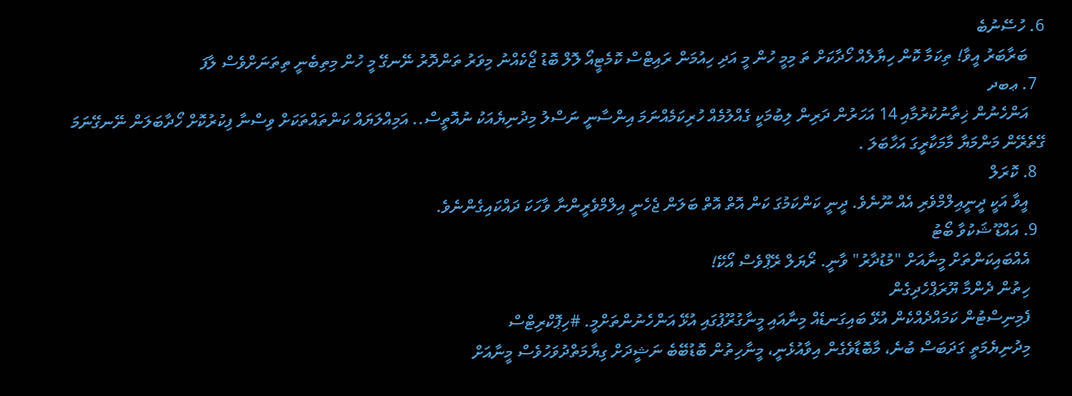6. ހުސޭނުބެ
    ބަރާބަރު އީވާ! ތިކަމާ ކޮން ހިޔާލެއް ހޯދާކަށް ތަ މިމީ ހުން މީ އަދި ހިއުމަން ރައިޓްސް ކޮމެޓީއޯ ލޮލް ބޮޑު ޖޯކެއްނު މިވަރު ތަންދޮރު ނޭނގޭ މީ ހުން މިތިބެނީ ތިތަނަށްވެސް ލާފަ
  7. ޢބދ
    އަންހެނުން ޚިތާނުކުރުމާއި 14 އަހަރުން ދަރިން ލިބުމަކީ ގެއްލުމެއް ހުރިކަމެއްނަމަ އިންސާނީ ނަސްލު މިދުނިޔެއަކު ނުއޮތީސް.. އަމިއްލަޔައް ކަންތައްތަކަށް ވިސްނާ ފިކުރުކޮށް ހޯދާބަލަން ނޭނގޭނަމަ ގޭތެރޭން މަންމަޔާ މާމަކާރީގަ އަހާބަލަ .
  8. ކޮރަލް
    އީވާ އަކީ ދީނީއިލްމްވެރި އެއް ނޫނެވެ. ދީނީ ކަންކަމުގަ ކަން އޮތް އޮތް ބަލަން ޖެހެނީ އިލްމްވެރީންނާ ވާހަކަ ދައްކައިގެންނެވެ.
  9. އައްޑޫ ޝަކުވާ ބޯޓު
    އެއްބައިކަންތަށް މީނާއަށް "މުޑުދާރު" ވާނީ. ރޯޔަލް ރޭޕްވެސް އޯކޭ!
    ހިތުން ދެންމާ ޔޫރަޕްހެދިގެން
    ފެމިނިސްޓުން ކަމައްދެއްކެން އުޅޭ ބައިގަނޑެއް މިނާއައި މީނާގުރޫޕުގައި އުޅޭ އަންހެނުންތަށްމީ. #ހިޕޮކްރިޓްސް
    މިދުނިޔެމަތީ ގަދަބަސް ބުނެ، މާބޮޑާވެގެން އިވާއުޅެނީ، މީނާހިތުން ބޮޑުބޭބެ ނަޝީދަށް ގިޔާމަތްދުވަހުވެސް މީނާއަށް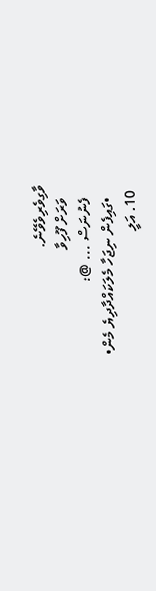ވާގިވެރިވެވޭނެ.
    ވަރަށް ފޫހިވާ
    ފެނުނަސް ... @:
    •ގައިފެން ނިޖަހާ މެލަކައްދާދިޔެ މެން•
  10. އަލީ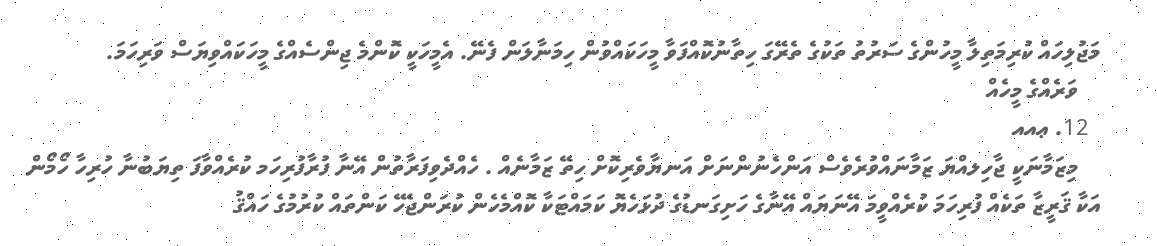މަޖުލިހައް ކުރިމަތިލާ މީހުންގެ ސަރުތު ތަކުގެ ތެރޭގަ ހިތާނުކޮއްފަވާ މީހަކައްވުން ހިމަނާލަން ފެނޭ. އެމީހަކީ ކޮންމެ ޖިންސެއްގެ މީހަކައްވިޔަސް ވަރިހަމަ.
    ވަރެއްގެ މީހެއް
  12. ޢއއ
    މިޒަމާނަކީ ޖާހިލއްޔަ ޒަމާނައްވުރެވެސް އަންހެނުންނަށް އަނޔާވެރިކޮށް ހިތޭ ޒަމާނެއް . ހެއްދެވިފަރާތުން އޭނާ ފުރާފުރިހަމ ކުރެއްވާފަ ތިޔަބުނާ ހުރިހާ ހޯމޯން އަކާ ޤަރީޒާ ތަކެއް ފުރިހަމަ ކުރެއްވީމަ އޭނަޔައް އޭނާގެ ހަށިގަނޑުގެ ދުޅަހެޔޮ ކަމައްޓަކާ ކޮއްމެހެން ކުރަންޖެހޭ ކަންތައް ކުރުމުގެ ހައްޤު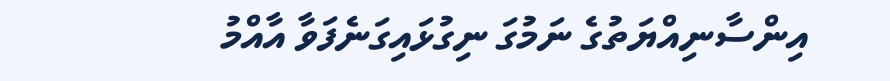އިންސާނިއްޔަތުގެ ނަމުގަ ނިގުޅައިގަނެފަވާ އާއްމު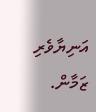އަނިޔާވެރި ޒަމާން.